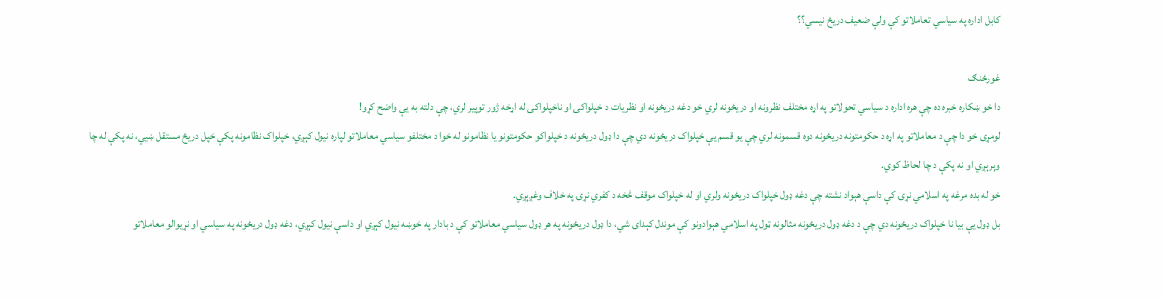کابل اداره په سياسي تعاملاتو کې ولې ضعيف دريځ نيسي؟؟

غورځنګ
دا خو ښکاره خبره ده چې هره اداره د سياسي تحولاتو په اړه مختلف نظرونه او دريځونه لري خو دغه دريځونه او نظريات د خپلواکۍ او ناخپلواکۍ له اړخه ژور توپير لري، چې دلته به يې واضح کړو!
لومړی خو دا چې د معاملاتو په اړه د حکومتونه دريځونه دوه قسمونه لري چې يو قسم يې خپلواک دريځونه دي چې دا ډول دريځونه د خپلواکو حکومتونو يا نظامونو له خوا د مختلفو سياسي معاملاتو لپاره نيول کېږي، خپلواک نظامونه پکې خپل دريځ مستقل ښيي، نه پکې له چا وېرېږي او نه پکې د چا لحاظ کوي.
خو له بده مرغه په اسلامي نړۍ کې داسې هېواد نشته چې دغه ډول خپلواک دريځونه ولري او له خپلواک موقف څخه د کفري نړۍ په خلاف وغږېږي.
بل ډول يې بيا نا خپلواک دريځونه دي چې د دغه ډول دريځونه مثالونه ټول په اسلامي هېوادونو کې موندل کېدای شي، دا ډول دريځونه په هر ډول سياسي معاملاتو کې د بادار په خوښه نيول کېږي او داسې نيول کېږي، دغه ډول دريځونه په سياسي او نړيوالو معاملاتو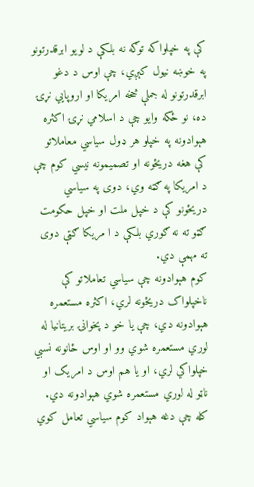کې په خپلواکه توګه نه بلکې د لويو ابرقدرتونو په خوښه نيول کېږي، چې اوس د دغو ابرقدرتونو له جملې څخه امریکا او اروپايي نړۍ ده، نو ځکه وايو چې د اسلامي نړۍ اکثره هېوادونه په خپلو هر ډول سياسي معاملاتو کې هغه دريځونه او تصميمونه نيسي کوم چې د امريکا په ګټه وي، دوی په سياسي دريځونو کې د خپل ملت او خپل حکومت ګټو ته نه ګوري بلکې د ا مريکا ګټې دوی ته مهمې دي.
کوم هېوادونه چې سياسي تعاملاتو کې ناخپلواک دريځونه لري، اکثره مستعمره هېوادونه دي، چې يا خو د پخوانۍ بريتانيا له لوري مستعمره شوي وو او اوس ځانونه نسبي خپلواکي لري، او يا هم اوس د امريک او ناټو له لوري مستعمره شوي هېوادونه دي.
کله چې دغه هېواد کوم سياسي تعامل کوي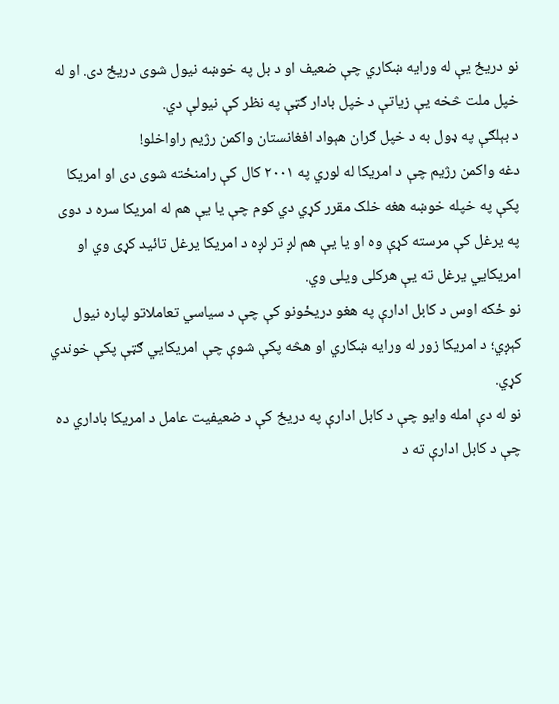نو دريځ يې له ورايه ښکاري چې ضعيف او د بل په خوښه نيول شوی دريځ دی. او له خپل ملت څخه يې زياتې د خپل بادار ګټې په نظر کې نيولې دي.
د بېلګې په ډول به د خپل ګران هېواد افغانستان واکمن رژيم راواخلو!
دغه واکمن رژيم چې د امريکا له لوري په ۲۰۰۱ کال کې رامنځته شوی دی او امريکا پکې په خپله خوښه هغه خلک مقرر کړي دي کوم چې يا يې هم له امريکا سره د دوی په يرغل کې مرسته کړې وه او يا يې هم لږ تر لږه د امريکا يرغل تائيد کړی وي او امريکايي يرغل ته يې هرکلی ويلی وي.
نو ځکه اوس د کابل ادارې په هغو دريځونو کې چې د سياسي تعاملاتو لپاره نيول کېږي؛ د امريکا زور له ورايه ښکاري او هڅه پکې شوې چې امريکايي ګټې پکې خوندي کړي.
نو له دې امله وايو چې د کابل ادارې په دريځ کې د ضعيفيت عامل د امريکا باداري ده چې د کابل ادارې ته د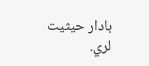بادار حيثيت لري.